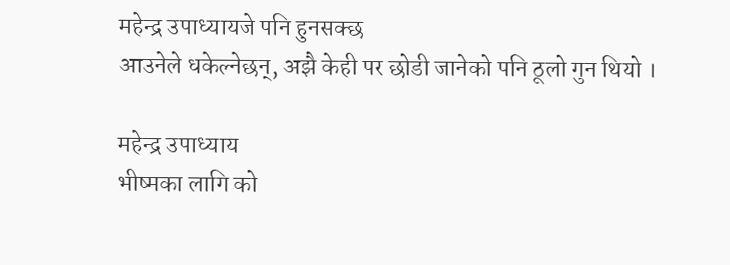महेन्द्र उपाध्यायजे पनि हुनसक्छ
आउनेले धकेल्नेछन्, अझै केही पर छोडी जानेको पनि ठूलो गुन थियो ।

महेन्द्र उपाध्याय
भीष्मका लागि को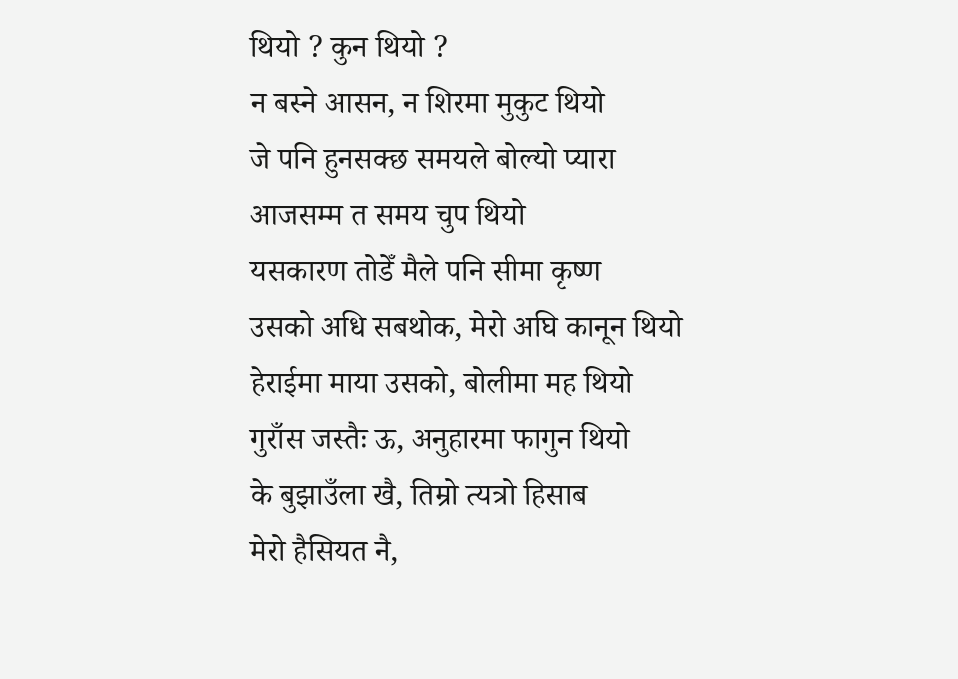थियो ? कुन थियो ?
न बस्ने आसन, न शिरमा मुकुट थियो
जे पनि हुनसक्छ समयले बोल्यो प्यारा
आजसम्म त समय चुप थियो
यसकारण तोडेँ मैले पनि सीमा कृष्ण
उसको अधि सबथोक, मेरो अघि कानून थियो
हेराईमा माया उसको, बोलीमा मह थियो
गुराँस जस्तैः ऊ, अनुहारमा फागुन थियो
के बुझाउँला खै, तिम्रो त्यत्रो हिसाब
मेरो हैसियत नै,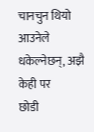चानचुन थियो
आउनेले धकेल्नेछन्, अझै केही पर
छोडी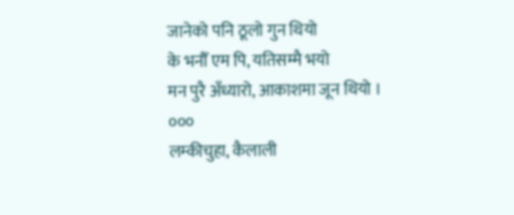जानेको पनि ठूलो गुन थियो
के भनौँ एम पि, यतिसम्मै भयो
मन पुरै अँध्यारो, आकाशमा जून थियो ।
०००
लम्कीचुहा, कैलाली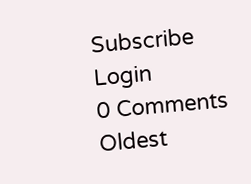Subscribe
Login
0 Comments
Oldest